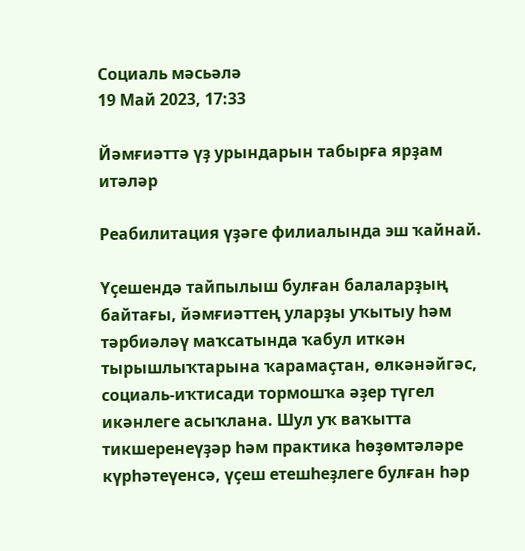Социаль мәсьәлә
19 Май 2023, 17:33

Йәмғиәттә үҙ урындарын табырға ярҙам итәләр

Реабилитация үҙәге филиалында эш ҡайнай.

Үҫешендә тайпылыш булған балаларҙың байтағы, йәмғиәттең уларҙы уҡытыу һәм тәрбиәләү маҡсатында ҡабул иткән тырышлыҡтарына ҡарамаҫтан, өлкәнәйгәс, социаль-иҡтисади тормошҡа әҙер түгел икәнлеге асыҡлана. Шул уҡ ваҡытта тикшеренеүҙәр һәм практика һөҙөмтәләре күрһәтеүенсә, үҫеш етешһеҙлеге булған һәр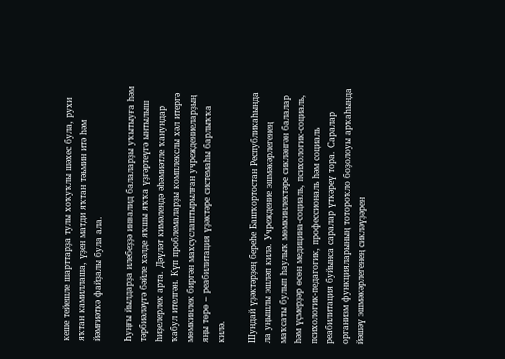кеше тейешле шарттарҙа тулы хоҡуҡлы шәхес була, рухи яҡтан камиллаша, үҙен матди яҡтан тәьмин итә һәм йәмғиәткә файҙалы була ала.

Һуңғы йылдарҙа илебеҙҙә инвалид балаларҙы уҡытыуға һәм тәрбиәләүгә бәйле хәлде яҡшы яҡҡа үҙгәртеүгә ынтылыш һиҙелерлек арта. Дәүләт кимәлендә әһәмиәтле ҡанундар ҡабул ителгән. Күп проблемаларҙы комплекслы хәл итергә мөмкинлек биргән махсуслаштырылған учреждениеларҙың яңы төрө – реабилитация үҙәктәре системаһы барлыҡҡа килә.

Шундай үҙәктәрҙең береһе Башҡортостан Республикаһында ла уңышлы эшләп килә. Учреждение эшмәкәрлегенең маҡсаты булып һаулыҡ мөмкинлектәре сикләнгән балалар һәм үҫмерҙәр өсөн медицина-социаль, психологик-социаль, психологик-педагогик, профессиональ һәм социаль реабилитация буйынса саралар үткәреү тора. Саралар организм функцияларының тотороҡло боҙолоуы арҡаһында йәшәү эшмәкәрлегенең сикләүҙәрен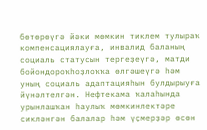бөтөрөүгә йәки мөмкин тиклем тулыраҡ компенсациялауға, инвалид баланың социаль статусын тергеҙеүгә, матди бойондороҡһоҙлоҡҡа өлгәшеүгә һәм уның социаль адаптацияһын булдырыуға йүнәлтелгән. Нефтекама ҡалаһында урынлашҡан һаулыҡ мөмкинлектәре сикләнгән балалар һәм үҫмерҙәр өсөн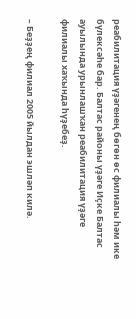реабилитация үҙәгенең бөгөн өс филиалы һәм ике бүлексәһе бар. Балтас районы үҙәге Иҫке Балтас ауылында урынлашҡан реабилитация үҙәге филиалы хаҡында һүҙебеҙ.

– Беҙҙең филиал 2005 йылдан эшләп килә.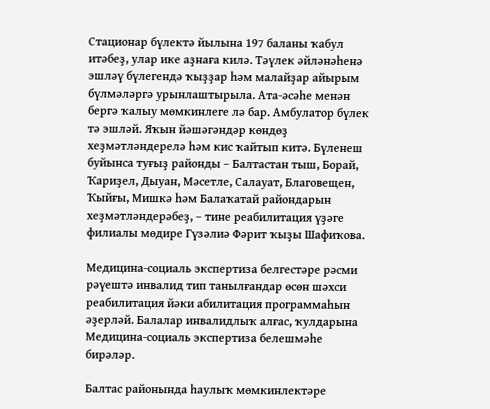Стационар бүлектә йылына 197 баланы ҡабул итәбеҙ, улар ике аҙнаға килә. Тәүлек әйләнәһенә эшләү бүлегендә ҡыҙҙар һәм малайҙар айырым бүлмәләргә урынлаштырыла. Ата-әсәһе менән бергә ҡалыу мөмкинлеге лә бар. Амбулатор бүлек тә эшләй. Яҡын йәшәгәндәр көндөҙ хеҙмәтләндерелә һәм кис ҡайтып китә. Бүленеш буйынса туғыҙ районды – Балтастан тыш, Борай, Ҡариҙел, Дыуан, Мәсетле, Салауат, Благовещен, Ҡыйғы, Мишкә һәм Балаҡатай райондарын хеҙмәтләндерәбеҙ, – тине реабилитация үҙәге филиалы мөдире Гүзәлиә Фәрит ҡыҙы Шафиҡова.

Медицина-социаль экспертиза белгестәре рәсми рәүештә инвалид тип танылғандар өсөн шәхси реабилитация йәки абилитация программаһын әҙерләй. Балалар инвалидлыҡ алғас, ҡулдарына Медицина-социаль экспертиза белешмәһе бирәләр.

Балтас районында һаулыҡ мөмкинлектәре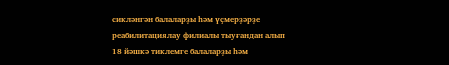сикләнгән балаларҙы һәм үҫмерҙәрҙе реабилитациялау филиалы тыуғандан алып 18 йәшкә тиклемге балаларҙы һәм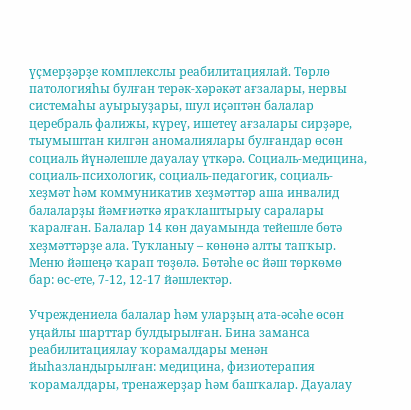үҫмерҙәрҙе комплекслы реабилитациялай. Төрлө патологияһы булған терәк-хәрәкәт ағзалары, нервы системаһы ауырыуҙары, шул иҫәптән балалар церебраль фалижы, күреү, ишетеү ағзалары сирҙәре, тыумыштан килгән аномалиялары булғандар өсөн социаль йүнәлешле дауалау үткәрә. Социаль-медицина, социаль-психологик, социаль-педагогик, социаль-хеҙмәт һәм коммуникатив хеҙмәттәр аша инвалид балаларҙы йәмғиәткә яраҡлаштырыу саралары ҡаралған. Балалар 14 көн дауамында тейешле бөтә хеҙмәттәрҙе ала. Туҡланыу – көнөнә алты тапҡыр. Меню йәшеңә ҡарап төҙөлә. Бөтәһе өс йәш төркөмө бар: өс-ете, 7-12, 12-17 йәшлектәр.

Учреждениела балалар һәм уларҙың ата-әсәһе өсөн уңайлы шарттар булдырылған. Бина заманса реабилитациялау ҡорамалдары менән йыһазландырылған: медицина, физиотерапия ҡорамалдары, тренажерҙар һәм башҡалар. Дауалау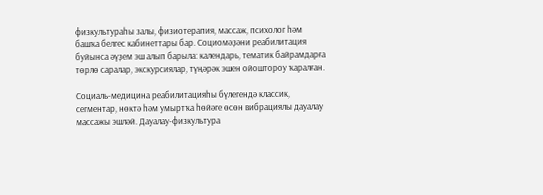физкультураһы залы, физиотерапия, массаж, психолог һәм башҡа белгес кабинеттары бар. Социомәҙәни реабилитация буйынса әүҙем эш алып барыла: календарь, тематик байрамдарға төрлө саралар, экскурсиялар, түңәрәк эшен ойоштороу ҡаралған.

Социаль-медицина реабилитацияһы бүлегендә классик, сегментар, нөктә һәм умыртҡа һөйәге өсөн вибрациялы дауалау массажы эшләй. Дауалау-физкультура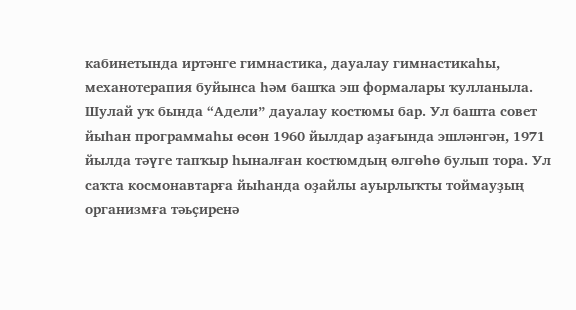кабинетында иртәнге гимнастика, дауалау гимнастикаһы, механотерапия буйынса һәм башҡа эш формалары ҡулланыла. Шулай уҡ бында “Адели” дауалау костюмы бар. Ул башта совет йыһан программаһы өсөн 1960 йылдар аҙағында эшләнгән, 1971 йылда тәүге тапҡыр һыналған костюмдың өлгөһө булып тора. Ул саҡта космонавтарға йыһанда оҙайлы ауырлыҡты тоймауҙың организмға тәьҫиренә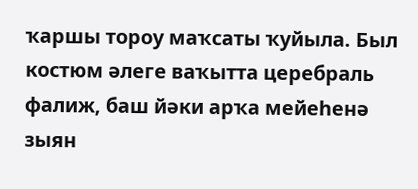ҡаршы тороу маҡсаты ҡуйыла. Был костюм әлеге ваҡытта церебраль фалиж, баш йәки арҡа мейеһенә зыян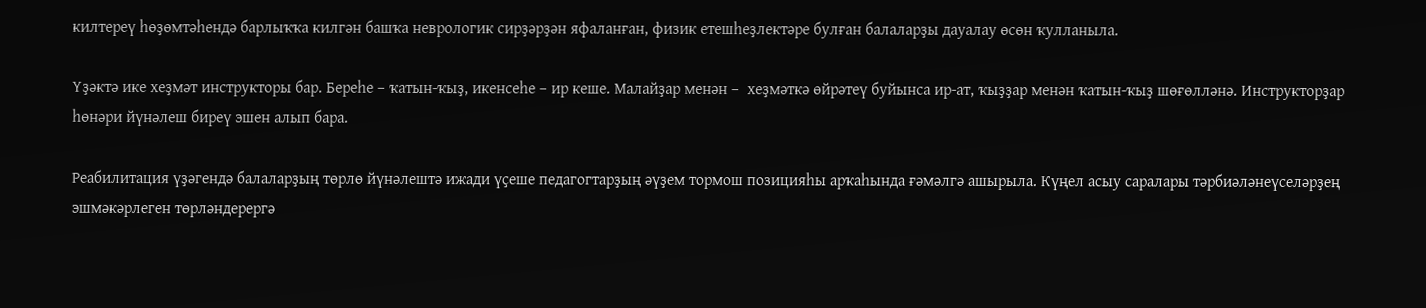килтереү һөҙөмтәһендә барлыҡҡа килгән башҡа неврологик сирҙәрҙән яфаланған, физик етешһеҙлектәре булған балаларҙы дауалау өсөн ҡулланыла.

Үҙәктә ике хеҙмәт инструкторы бар. Береһе – ҡатын-ҡыҙ, икенсеһе – ир кеше. Малайҙар менән –  хеҙмәткә өйрәтеү буйынса ир-ат, ҡыҙҙар менән ҡатын-ҡыҙ шөғөлләнә. Инструкторҙар һөнәри йүнәлеш биреү эшен алып бара.

Реабилитация үҙәгендә балаларҙың төрлө йүнәлештә ижади үҫеше педагогтарҙың әүҙем тормош позицияһы арҡаһында ғәмәлгә ашырыла. Күңел асыу саралары тәрбиәләнеүселәрҙең эшмәкәрлеген төрләндерергә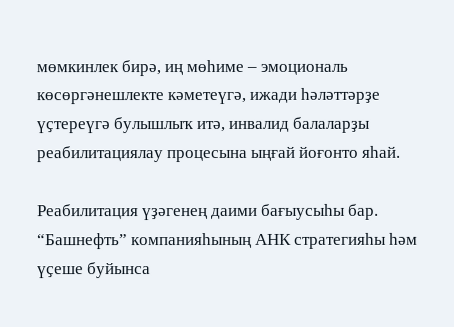мөмкинлек бирә, иң мөһиме – эмоциональ көсөргәнешлекте кәметеүгә, ижади һәләттәрҙе үҫтереүгә булышлыҡ итә, инвалид балаларҙы реабилитациялау процесына ыңғай йоғонто яһай.

Реабилитация үҙәгенең даими бағыусыһы бар. “Башнефть” компанияһының АНК стратегияһы һәм үҫеше буйынса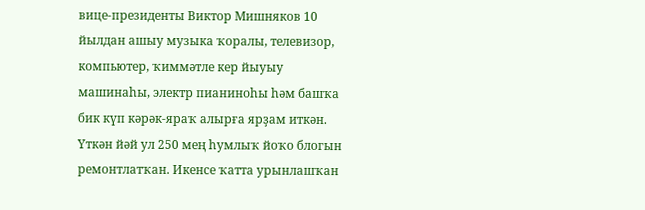вице-президенты Виктор Мишняков 10 йылдан ашыу музыка ҡоралы, телевизор, компьютер, ҡиммәтле кер йыуыу машинаһы, электр пианиноһы һәм башҡа бик күп кәрәк-яраҡ алырға ярҙам иткән. Үткән йәй ул 250 мең һумлыҡ йоҡо блогын ремонтлатҡан. Икенсе ҡатта урынлашҡан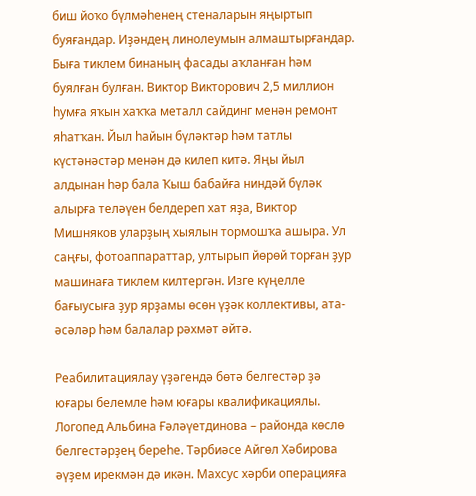биш йоҡо бүлмәһенең стеналарын яңыртып буяғандар. Иҙәндең линолеумын алмаштырғандар. Быға тиклем бинаның фасады аҡланған һәм буялған булған. Виктор Викторович 2,5 миллион һумға яҡын хаҡҡа металл сайдинг менән ремонт яһатҡан. Йыл һайын бүләктәр һәм татлы күстәнәстәр менән дә килеп китә. Яңы йыл алдынан һәр бала Ҡыш бабайға ниндәй бүләк алырға теләүен белдереп хат яҙа, Виктор Мишняков уларҙың хыялын тормошҡа ашыра. Ул саңғы, фотоаппараттар, ултырып йөрөй торған ҙур машинаға тиклем килтергән. Изге күңелле бағыусыға ҙур ярҙамы өсөн үҙәк коллективы, ата-әсәләр һәм балалар рәхмәт әйтә.

Реабилитациялау үҙәгендә бөтә белгестәр ҙә юғары белемле һәм юғары квалификациялы. Логопед Альбина Ғәләүетдинова – районда көслө белгестәрҙең береһе. Тәрбиәсе Айгөл Хәбирова әүҙем ирекмән дә икән. Махсус хәрби операцияға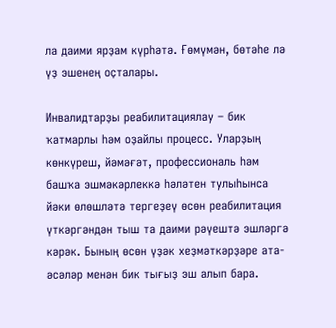ла даими ярҙам күрһәтә. Ғөмүмән, бөтәһе лә үҙ эшенең оҫталары.

Инвалидтарҙы реабилитациялау – бик ҡатмарлы һәм оҙайлы процесс. Уларҙың көнкүреш, йәмәғәт, профессиональ һәм башҡа эшмәкәрлеккә һәләтен тулыһынса йәки өлөшләтә тергеҙеү өсөн реабилитация үткәргәндән тыш та даими рәүештә эшләргә кәрәк. Бының өсөн үҙәк хеҙмәткәрҙәре ата-әсәләр менән бик тығыҙ эш алып бара.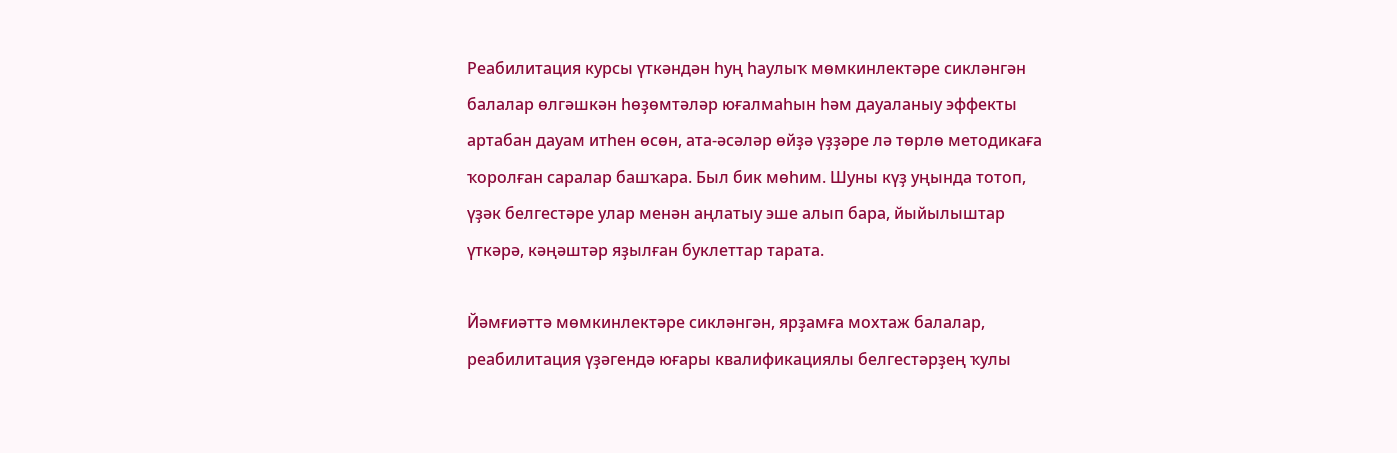Реабилитация курсы үткәндән һуң һаулыҡ мөмкинлектәре сикләнгән балалар өлгәшкән һөҙөмтәләр юғалмаһын һәм дауаланыу эффекты артабан дауам итһен өсөн, ата-әсәләр өйҙә үҙҙәре лә төрлө методикаға ҡоролған саралар башҡара. Был бик мөһим. Шуны күҙ уңында тотоп, үҙәк белгестәре улар менән аңлатыу эше алып бара, йыйылыштар үткәрә, кәңәштәр яҙылған буклеттар тарата.

Йәмғиәттә мөмкинлектәре сикләнгән, ярҙамға мохтаж балалар, реабилитация үҙәгендә юғары квалификациялы белгестәрҙең ҡулы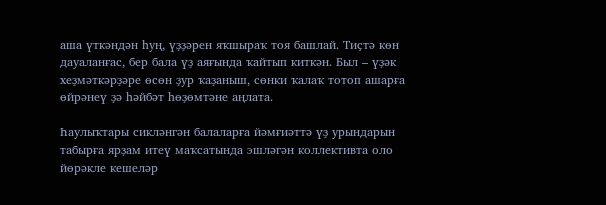аша үткәндән һуң, үҙҙәрен яҡшыраҡ тоя башлай. Тиҫтә көн дауаланғас, бер бала үҙ аяғында ҡайтып киткән. Был – үҙәк хеҙмәткәрҙәре өсөн ҙур ҡаҙаныш, сөнки ҡалаҡ тотоп ашарға өйрәнеү ҙә һәйбәт һөҙөмтәне аңлата.

Һаулыҡтары сикләнгән балаларға йәмғиәттә үҙ урындарын табырға ярҙам итеү маҡсатында эшләгән коллективта оло йөрәкле кешеләр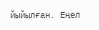йыйылған. Еңел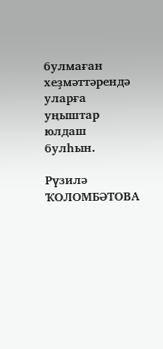булмаған хеҙмәттәрендә уларға уңыштар юлдаш булһын.

Рүзилә ҠОЛОМБӘТОВА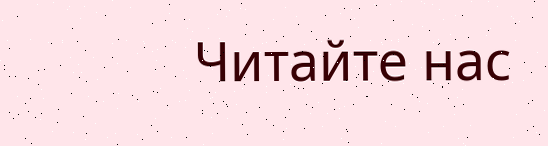Читайте нас